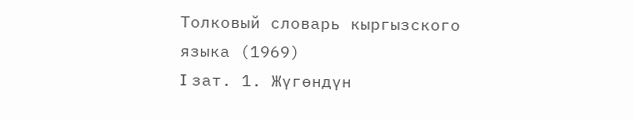Толковый словарь кыргызского языка (1969)
I зат. 1. Жүгөндүн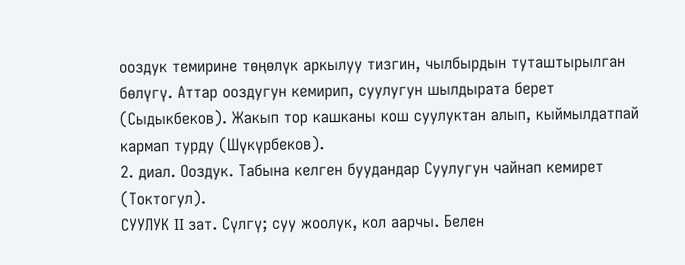ооздук темирине төңөлүк аркылуу тизгин, чылбырдын туташтырылган бөлүгү. Аттар ооздугун кемирип, суулугун шылдырата берет (Сыдыкбеков). Жакып тор кашканы кош суулуктан алып, кыймылдатпай кармап турду (Шүкүрбеков).
2. диал. Ооздук. Табына келген буудандар Суулугун чайнап кемирет (Токтогул).
СУУЛУК II зат. Сүлгү; суу жоолук, кол аарчы. Белен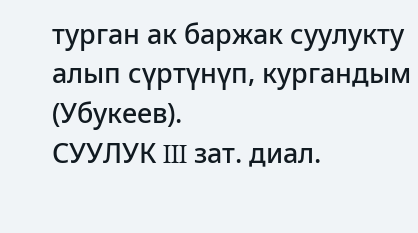турган ак баржак суулукту алып сүртүнүп, кургандым (Убукеев).
СУУЛУК III зат. диал.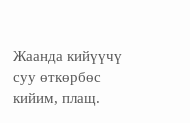Жаанда кийүүчү суу өткөрбөс кийим, плащ.